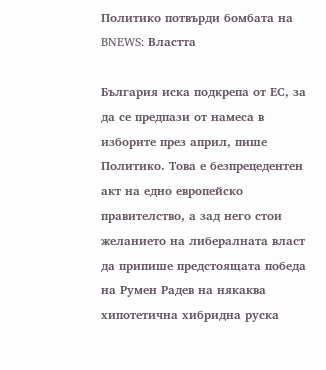Политико потвърди бомбата на BNEWS: Властта

България иска подкрепа от ЕС, за да се предпази от намеса в изборите през април, пише Политико. Това е безпрецедентен акт на едно европейско правителство, а зад него стои желанието на либералната власт да припише предстоящата победа на Румен Радев на някаква хипотетична хибридна руска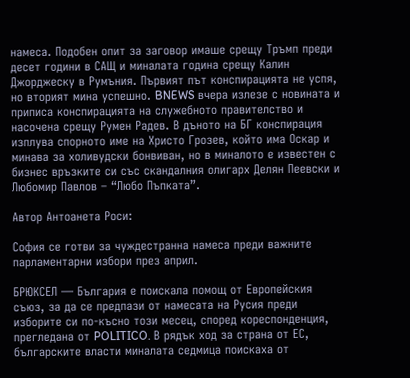намеса. Подобен опит за заговор имаше срещу Тръмп преди десет години в САЩ и миналата година срещу Калин Джорджеску в Румъния. Първият път конспирацията не успя, но вторият мина успешно. BNEWS вчера излезе с новината и приписа конспирацията на служебното правителство и насочена срещу Румен Радев. В дъното на БГ конспирация изплува спорното име на Христо Грозев, който има Оскар и минава за холивудски бонвиван, но в миналото е известен с бизнес връзките си със скандалния олигарх Делян Пеевски и Любомир Павлов – “Любо Пъпката”.

Автор Антоанета Роси:

София се готви за чуждестранна намеса преди важните парламентарни избори през април.

БРЮКСЕЛ — България е поискала помощ от Европейския съюз, за да се предпази от намесата на Русия преди изборите си по-късно този месец, според кореспонденция, прегледана от POLITICO. В рядък ход за страна от ЕС, българските власти миналата седмица поискаха от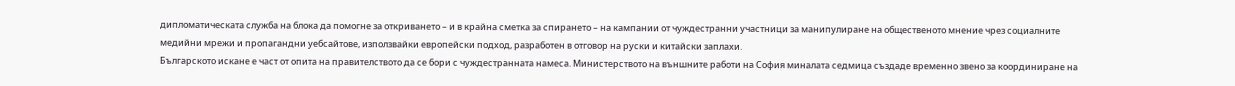дипломатическата служба на блока да помогне за откриването – и в крайна сметка за спирането – на кампании от чуждестранни участници за манипулиране на общественото мнение чрез социалните медийни мрежи и пропагандни уебсайтове, използвайки европейски подход, разработен в отговор на руски и китайски заплахи.
Българското искане е част от опита на правителството да се бори с чуждестранната намеса. Министерството на външните работи на София миналата седмица създаде временно звено за координиране на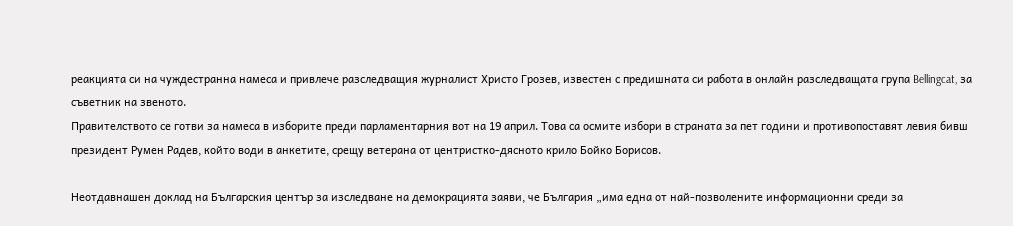реакцията си на чуждестранна намеса и привлече разследващия журналист Христо Грозев, известен с предишната си работа в онлайн разследващата група Bellingcat, за съветник на звеното.
Правителството се готви за намеса в изборите преди парламентарния вот на 19 април. Това са осмите избори в страната за пет години и противопоставят левия бивш президент Румен Радев, който води в анкетите, срещу ветерана от центристко-дясното крило Бойко Борисов.

Неотдавнашен доклад на Българския център за изследване на демокрацията заяви, че България „има една от най-позволените информационни среди за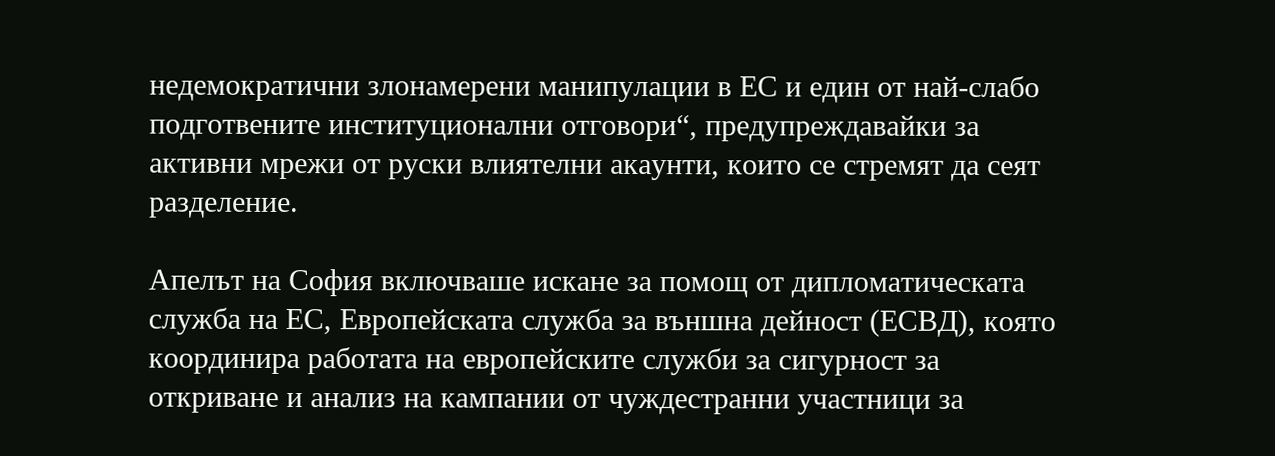недемократични злонамерени манипулации в ЕС и един от най-слабо подготвените институционални отговори“, предупреждавайки за активни мрежи от руски влиятелни акаунти, които се стремят да сеят разделение.

Апелът на София включваше искане за помощ от дипломатическата служба на ЕС, Европейската служба за външна дейност (ЕСВД), която координира работата на европейските служби за сигурност за откриване и анализ на кампании от чуждестранни участници за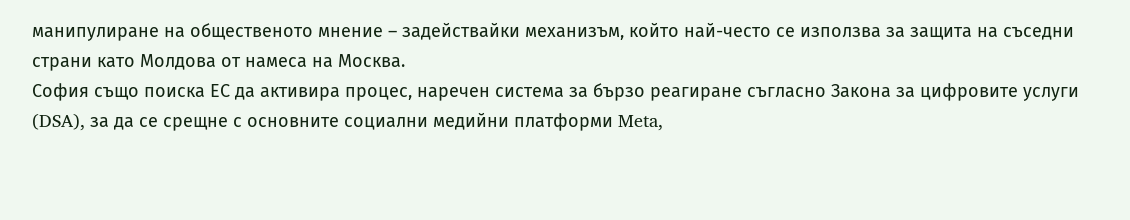манипулиране на общественото мнение – задействайки механизъм, който най-често се използва за защита на съседни страни като Молдова от намеса на Москва.
София също поиска ЕС да активира процес, наречен система за бързо реагиране съгласно Закона за цифровите услуги (DSA), за да се срещне с основните социални медийни платформи Meta,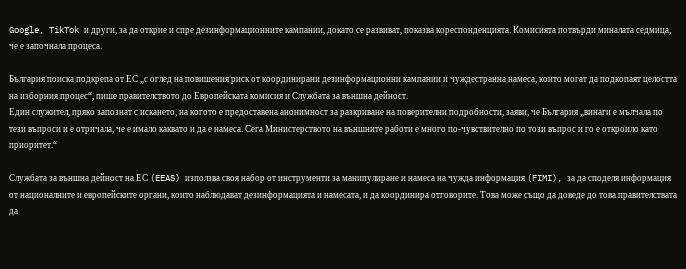Google, TikTok и други, за да открие и спре дезинформационните кампании, докато се развиват, показва кореспонденцията. Комисията потвърди миналата седмица, че е започнала процеса.

България поиска подкрепа от ЕС „с оглед на повишения риск от координирани дезинформационни кампании и чуждестранна намеса, които могат да подкопаят целостта на изборния процес“, пише правителството до Европейската комисия и Службата за външна дейност.
Един служител, пряко запознат с искането, на когото е предоставена анонимност за разкриване на поверителни подробности, заяви, че България „винаги е мълчала по тези въпроси и е отричала, че е имало каквато и да е намеса. Сега Министерството на външните работи е много по-чувствително по този въпрос и го е откроило като приоритет.“

Службата за външна дейност на ЕС (EEAS) използва своя набор от инструменти за манипулиране и намеса на чужда информация (FIMI), за да споделя информация от националните и европейските органи, които наблюдават дезинформацията и намесата, и да координира отговорите. Това може също да доведе до това правителствата да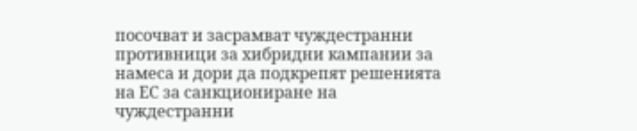посочват и засрамват чуждестранни противници за хибридни кампании за намеса и дори да подкрепят решенията на ЕС за санкциониране на чуждестранни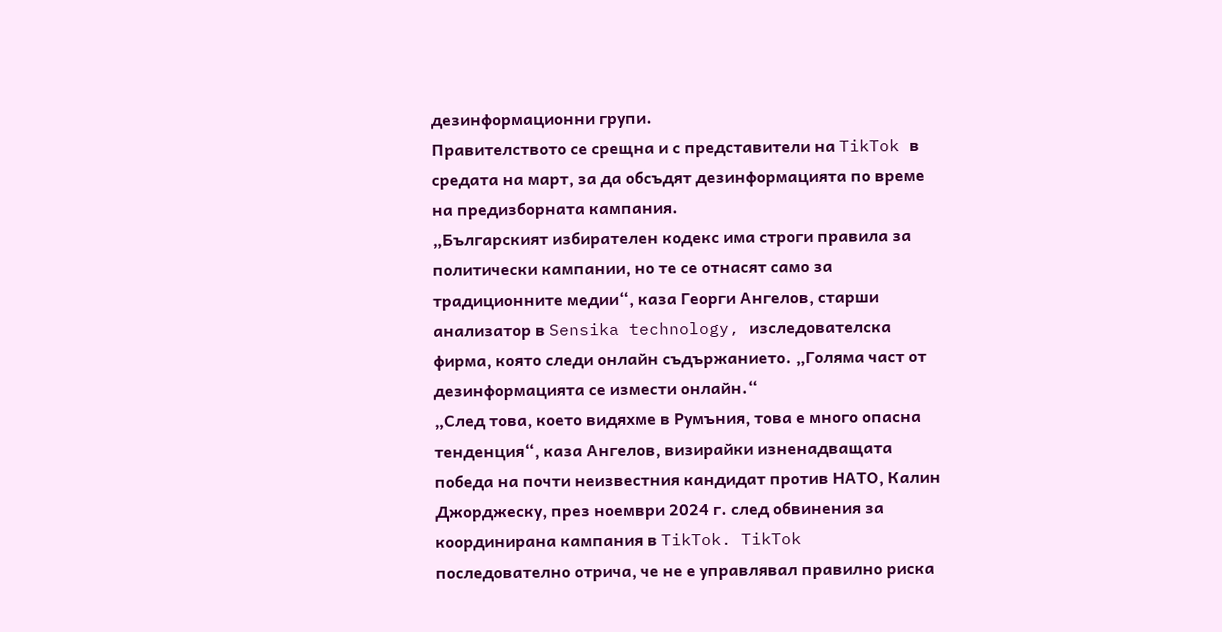дезинформационни групи.
Правителството се срещна и с представители на TikTok в средата на март, за да обсъдят дезинформацията по време на предизборната кампания.
„Българският избирателен кодекс има строги правила за политически кампании, но те се отнасят само за традиционните медии“, каза Георги Ангелов, старши анализатор в Sensika technology, изследователска фирма, която следи онлайн съдържанието. „Голяма част от дезинформацията се измести онлайн.“
„След това, което видяхме в Румъния, това е много опасна тенденция“, каза Ангелов, визирайки изненадващата победа на почти неизвестния кандидат против НАТО, Калин Джорджеску, през ноември 2024 г. след обвинения за координирана кампания в TikTok. TikTok последователно отрича, че не е управлявал правилно риска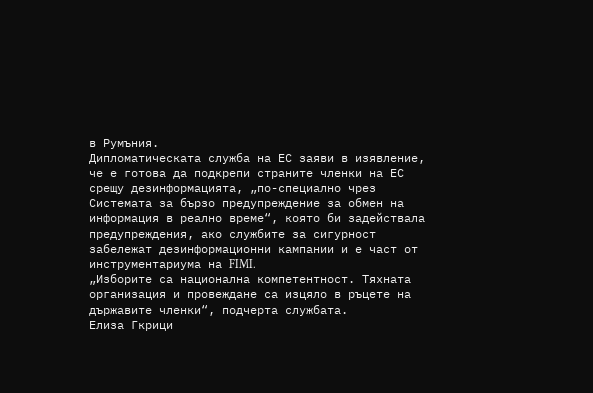в Румъния.
Дипломатическата служба на ЕС заяви в изявление, че е готова да подкрепи страните членки на ЕС срещу дезинформацията, „по-специално чрез Системата за бързо предупреждение за обмен на информация в реално време“, която би задействала предупреждения, ако службите за сигурност забележат дезинформационни кампании и е част от инструментариума на FIMI.
„Изборите са национална компетентност. Тяхната организация и провеждане са изцяло в ръцете на държавите членки“, подчерта службата.
Елиза Гкрици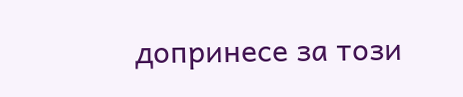допринесе за този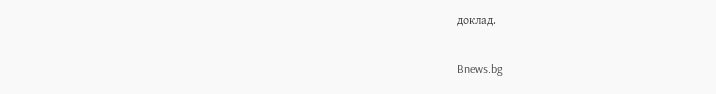доклад.

Bnews.bg